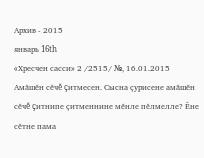Архив - 2015
январь 16th
«Хресчен сасси» 2 /2515/ №, 16.01.2015
Амăшĕн сĕчĕ çитмесен. Сысна çурисене амăшĕн сĕчĕ çитнипе çитменнине мĕнле пĕлмелле? Ĕне сĕтне пама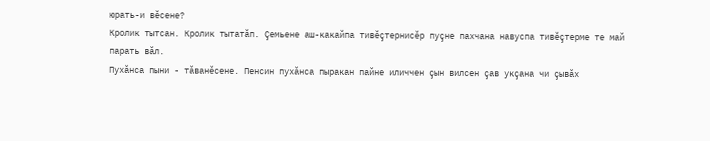юрать-и вĕсене?
Кролик тытсан. Кролик тытатăп. Çемьене аш-какайпа тивĕçтернисĕр пуçне пахчана навуспа тивĕçтерме те май парать вăл.
Пухăнса пыни - тăванĕсене. Пенсин пухăнса пыракан пайне иличчен çын вилсен çав укçана чи çывăх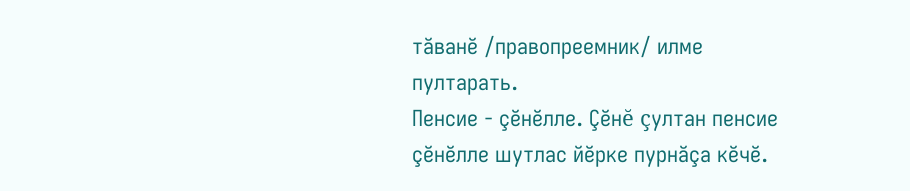тăванĕ /правопреемник/ илме пултарать.
Пенсие - çĕнĕлле. Çĕнĕ çултан пенсие çĕнĕлле шутлас йĕрке пурнăçа кĕчĕ.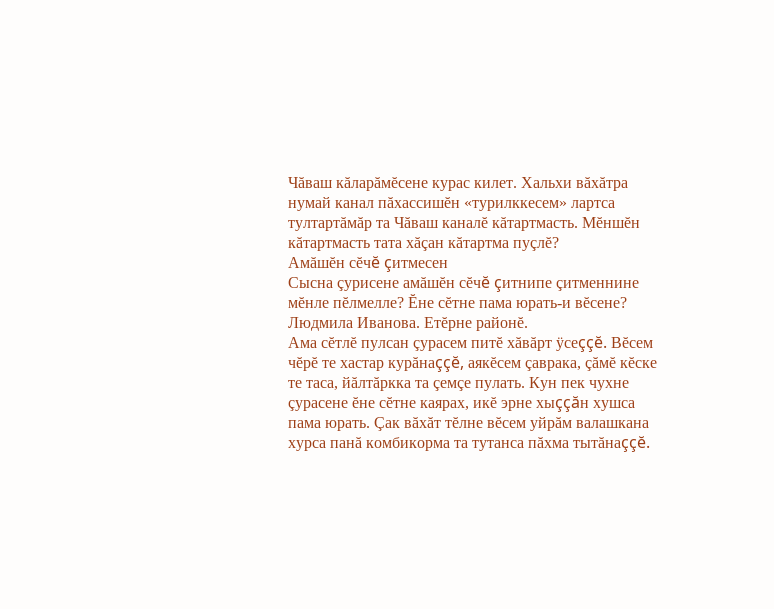Чăваш кăларăмĕсене курас килет. Хальхи вăхăтра нумай канал пăхассишĕн «турилккесем» лартса тултартăмăр та Чăваш каналĕ кăтартмасть. Мĕншĕн кăтартмасть тата хăçан кăтартма пуçлĕ?
Амăшĕн сĕчĕ çитмесен
Сысна çурисене амăшĕн сĕчĕ çитнипе çитменнине мĕнле пĕлмелле? Ĕне сĕтне пама юрать-и вĕсене?
Людмила Иванова. Етĕрне районĕ.
Ама сĕтлĕ пулсан çурасем питĕ хăвăрт ÿсеççĕ. Вĕсем чĕрĕ те хастар курăнаççĕ, аякĕсем çаврака, çăмĕ кĕске те таса, йăлтăркка та çемçе пулать. Кун пек чухне çурасене ĕне сĕтне каярах, икĕ эрне хыççăн хушса пама юрать. Çак вăхăт тĕлне вĕсем уйрăм валашкана хурса панă комбикорма та тутанса пăхма тытăнаççĕ.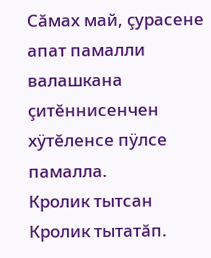Сăмах май, çурасене апат памалли валашкана çитĕннисенчен хÿтĕленсе пÿлсе памалла.
Кролик тытсан
Кролик тытатăп.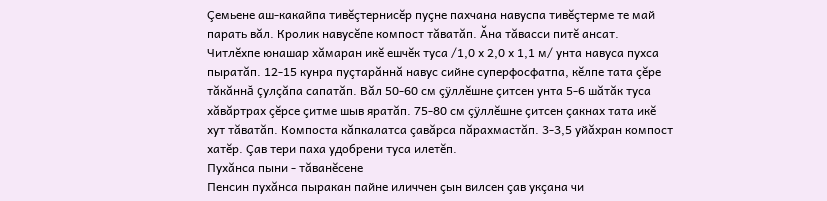Çемьене аш-какайпа тивĕçтернисĕр пуçне пахчана навуспа тивĕçтерме те май парать вăл. Кролик навусĕпе компост тăватăп. Ăна тăвасси питĕ ансат. Читлĕхпе юнашар хăмаран икĕ ешчĕк туса /1,0 х 2,0 х 1,1 м/ унта навуса пухса пыратăп. 12-15 кунра пуçтарăннă навус сийне суперфосфатпа, кĕлпе тата çĕре тăкăннă çулçăпа сапатăп. Вăл 50-60 см çÿллĕшне çитсен унта 5-6 шăтăк туса хăвăртрах çĕрсе çитме шыв яратăп. 75-80 см çÿллĕшне çитсен çакнах тата икĕ хут тăватăп. Компоста кăпкалатса çавăрса пăрахмастăп. 3-3,5 уйăхран компост хатĕр. Çав тери паха удобрени туса илетĕп.
Пухăнса пыни - тăванĕсене
Пенсин пухăнса пыракан пайне иличчен çын вилсен çав укçана чи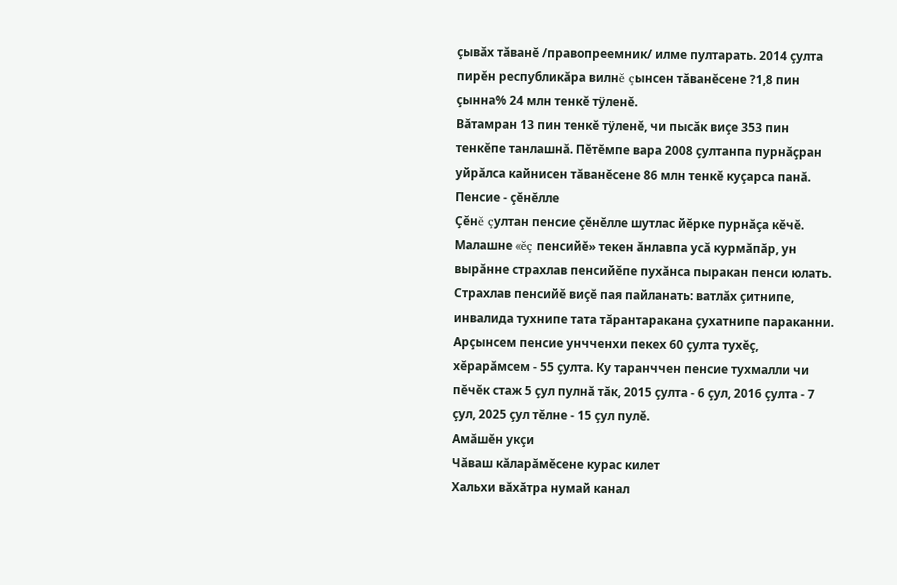çывăх тăванĕ /правопреемник/ илме пултарать. 2014 çулта пирĕн республикăра вилнĕ çынсен тăванĕсене ?1,8 пин çынна% 24 млн тенкĕ тÿленĕ.
Вăтамран 13 пин тенкĕ тÿленĕ, чи пысăк виçе 353 пин тенкĕпе танлашнă. Пĕтĕмпе вара 2008 çултанпа пурнăçран уйрăлса кайнисен тăванĕсене 86 млн тенкĕ куçарса панă.
Пенсие - çĕнĕлле
Çĕнĕ çултан пенсие çĕнĕлле шутлас йĕрке пурнăçа кĕчĕ.
Малашне «ĕç пенсийĕ» текен ăнлавпа усă курмăпăр, ун вырăнне страхлав пенсийĕпе пухăнса пыракан пенси юлать. Страхлав пенсийĕ виçĕ пая пайланать: ватлăх çитнипе, инвалида тухнипе тата тăрантаракана çухатнипе параканни. Арçынсем пенсие унчченхи пекех 60 çулта тухĕç, хĕрарăмсем - 55 çулта. Ку таранччен пенсие тухмалли чи пĕчĕк стаж 5 çул пулнă тăк, 2015 çулта - 6 çул, 2016 çулта - 7 çул, 2025 çул тĕлне - 15 çул пулĕ.
Амăшĕн укçи
Чăваш кăларăмĕсене курас килет
Хальхи вăхăтра нумай канал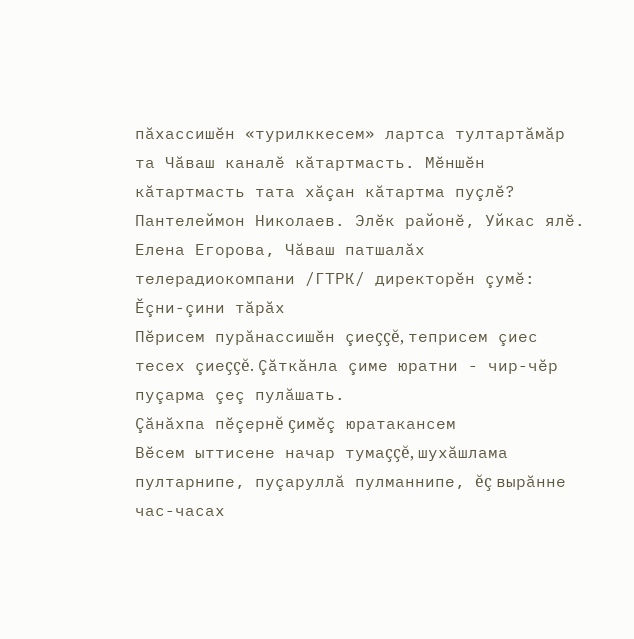пăхассишĕн «турилккесем» лартса тултартăмăр та Чăваш каналĕ кăтартмасть. Мĕншĕн кăтартмасть тата хăçан кăтартма пуçлĕ?
Пантелеймон Николаев. Элĕк районĕ, Уйкас ялĕ.
Елена Егорова, Чăваш патшалăх телерадиокомпани /ГТРК/ директорĕн çумĕ:
Ĕçни-çини тăрăх
Пĕрисем пурăнассишĕн çиеççĕ, теприсем çиес тесех çиеççĕ. Çăткăнла çиме юратни - чир-чĕр пуçарма çеç пулăшать.
Çăнăхпа пĕçернĕ çимĕç юратакансем
Вĕсем ыттисене начар тумаççĕ, шухăшлама пултарнипе, пуçаруллă пулманнипе, ĕç вырăнне час-часах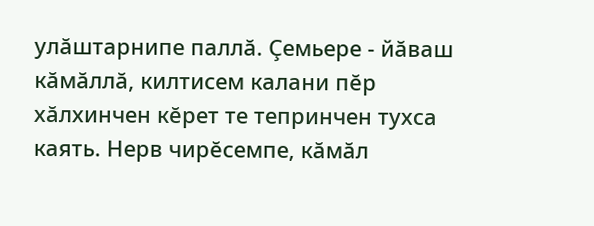улăштарнипе паллă. Çемьере - йăваш кăмăллă, килтисем калани пĕр хăлхинчен кĕрет те тепринчен тухса каять. Нерв чирĕсемпе, кăмăл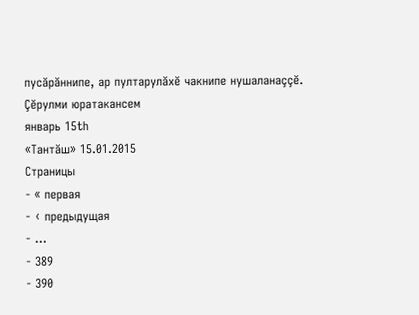пусăрăннипе, ар пултарулăхĕ чакнипе нушаланаççĕ.
Çĕрулми юратакансем
январь 15th
«Тантăш» 15.01.2015
Страницы
- « первая
- ‹ предыдущая
- …
- 389
- 390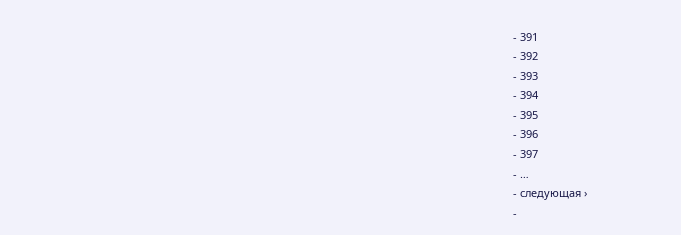- 391
- 392
- 393
- 394
- 395
- 396
- 397
- …
- следующая ›
-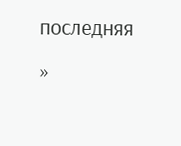последняя »